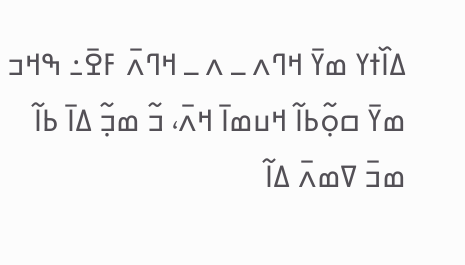ߡߊ߰ߙߌ ߘߌ߫ ߞߣߍ ߺ ߍ ߺ ߞߣߍ߫ ߓߐ߫߸ ߒߞߏ ߘߌ߫ ߛߋ߲߬ߕߊ߬ ߞߎߘߊ߫ ߞߍ߫، ߏ߬ ߘߏ߲߬ ߡߊ߫ ߕߊ߬ ߘߏ߫ ߜߘߍ߫ ߡߊ߬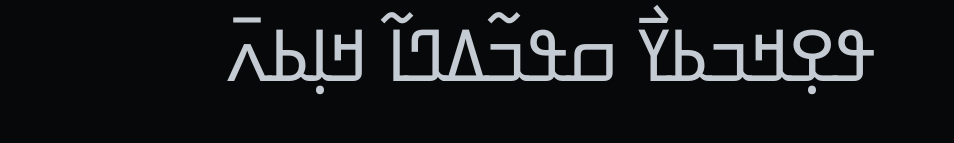ߟߐ߲ߞߏߕߌ߯ ߛߟߏ߬ߡߣߊ߬ ߞߊ߲ߕߍ߫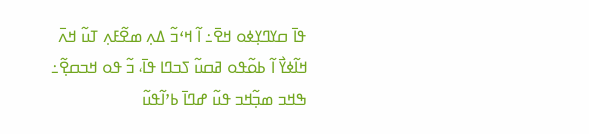ߟߊ߫ ߛߌߣߌ߲ߦߋ ߞߐ߫߸ ߊ߬ ߞߵߏ߬ ߡߍ߲ ߘߐ߬ߓߍ߲ ߠߎ߬ ߞߍ߫ ߞߊ߬ߦߌ߯ ߊ߬ ߕߋ߬ߟߋ ߥߛߎ߬ ߖߏߣߊ ߟߊ߫، ߏ߬ ߟߋ ߞߏߛߐ߲߬߸ ߒߞߏ ߘߏ߲߬ߞߏ ߟߎ߬ ߝߣߊ߫ ߕߴߊ߬ߟߎ߬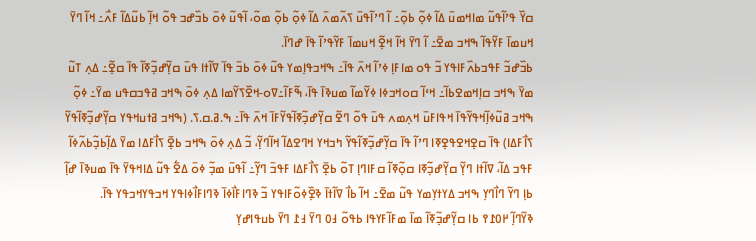ߛߌ߰ ߟߴߊ߬ߟߎ߬ ߘߊߞߘߎ߫ ߡߊ߬ ߦߋ߲߬ ߕߋ߲߬߸ ߊ߬ ߣߴߊ߬ߟߎ߫ ߖߍ߬ߘߍ߫ ߡߊ߬ ߦߋ߲߬ ߕߋ߲߬ ߘߋ߬، ߊ߬ߟߎ߬ ߦߋ߫ ߕߏ߰ߝߏ ߟߋ߬ ߞߊ߲߬ ߕߎ߬ߡߊ߬ ߓߍ߯߸ ߞߊ߬ ߣߌ߫ ߞߎߘߊ߫ ߓߌ߬ߟߊ߬ ߒߞߏ ߘߐ߫߸ ߊ߬ ߣߌ߫ ߞߊ߬ ߞߐ߲߬ ߞߎߘߊ߫ ߓߌ߬ߟߴߊ߬ ߟߊ߫ ߝߣߊ߫.
ߕߏ߰ߝߏ߬ ߓߟߏߕߍ߰ߓߊߟߌ ߏ߬ ߟߋ ߘߊߓߊ߲ ߦߴߊ߬ ߞߍ߫ ߟߊ߫߸ ߒߞߏߟߊ߲ߘߌ ߟߎ߬ ߦߋ߫ ߕߏ߫ ߟߊ߫ ߜߊ߬ߙߊ ߟߎ߫ ߛߌ߲߬ߝߏ߲߬ߧߊ߬ ߟߊ߫ ߛߐ߲߬߸ ߡߍ߲ ߠߎ߬ ߘߌ߫ ߒߞߏ ߛߊ߲ߞߘߐߕߊ߬߸ ߞߵߊ߬ ߛߋߞߏߦߊ ߦߌ߬ߘߊ߬ ߘߎߢߊ߫ ߟߊ߫، ߒ߬ߓߊ߬߸ߜߋ-ߞߐ߰ߖߌ߬ߘߊ ߡߍ߲ ߦߋ߫ ߒߞߏ ߥߟߏߛߟߎ ߘߌ߫߸ ߦߋ߲߬ ߒߞߏ ߥߎ߬ߦߊ߲߬ߞߟߌ߬ߟߊ߫ ߞߟߊߓߎ߫ ߞߍ߲ߘߍ ߟߎ߫ ߟߋ߬ ߣߐ߬ ߛߌ߲߬ߝߏ߲߬ߧߊ߬ߟߌ߬ߓߊ߫ ߞߍ߫ ߟߊ߫߸ ߒ.ߥ.ߛ.ߖ. (ߒߞߏ ߥߙߎߞߟߌ ߛߌ߲߬ߝߏ߲߬ߧߊ߬ߟߌ߬ ߖߊ߯ߓߡߊ) ߟߊ߫ ߛߐ߲ߞߐߟߐ߲ߧߊ ߣߴߊ߬ ߟߊ߫ ߛߌ߲߬ߝߏ߲߬ߧߊ߬ߟߌ߬ ߤߏߞߌ ߞߣߐߡߊ߬ ߞߊ߬ߣߌ߲߬، ߏ߬ ߡߍ߲ ߦߋ߫ ߒߞߏ ߕߐ߲߫ ߖߊ߯ߓߡߊ ߘߌ߫ ߡߊ߲߬ߕߏ߲߬ߕߍ߬ߦߊ߬ ߓߟߏ ߡߊ߬، ߜߊ߬ߙߊ ߣߌ߲߬ ߛߌ߲߬ߝߏ߲߬ߧߊ ߛߋ߲߬ߧߊ߬ ߛߓߊߣߊ߲ ߠߋ߬ ߕߐ߲߫ ߖߊ߯ߓߡߊ ߓߟߏ߫ ߣߌ߲߬߸ ߊ߬ߟߎ߫ ߘߏ߲߬ ߦߋ߫ ߡߐ߱ ߟߎ߬ ߡߊߞߟߌ߫ ߟߊ߫ ߘߎߢߊ߫ ߝߊ߲߬ ߕߊ߲ ߣߌ߬ ߣߊ߯ߣߌ߲ ߒߞߏ ߡߌߙߌ߲ߘߌ ߟߎ߬ ߘߐ߫߸ ߞߊ߬ ߕߊ߯ ߜߊ߬ߙߊ߫ ߢߐ߲߰ߦߋ߬ߓߊߟߌ ߏ߬ ߢߣߊߓߊ߯ߦߊ߫ ߢߣߊߓߊ߯ߦߊߟߌ ߞߏߟߌߞߏߟߌ ߟߊ߫.
ߢߌ߬ߣߊ߲߬ ߂߀߁߉ ߕߊ ߛߌ߲߬ߝߏ߲߬ߧߊ߬ ߘߊ߫ ߘߓߊ߬ߓߌߟߊ ߕߟߋ߬ ߃߀ ߣߌ߫ ߃߁ ߣߌ߫ ߕߎߟߊߝߌ߲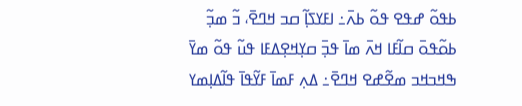ߕߟߋ߬ ߝߟߐ ߟߋ߬ ߕߍ߫߸ ߊߓߌߖߊ߲߬ ߛߏ ߞߣߐ߫، ߏ߬ ߘߏ߲߬ ߕߋ߬ߟߋ߫ ߛߊ߬ߓߊ ߞߍ߫ ߘߊ߫ ߟߏ߲߫ ߛߌ߲ߞߐ߲ߡߓߊ ߟߎ߬ ߟߋ߬ ߘߌ߫ ߒߞߏߞߏ ߘߐ߬ߝߐ ߞߣߐ߫߸ ߡߍ߲ ߓߘߊ߫ ߓߌ߬ߟߊ߫ ߟߊ߬ߡߊ߲ߘߌ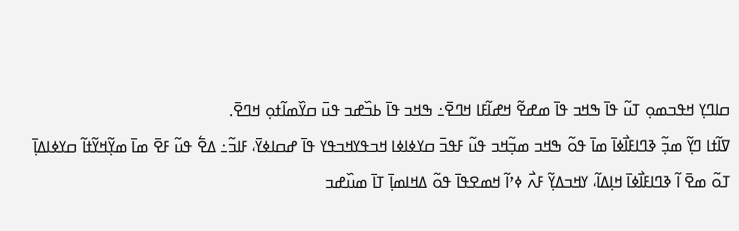ߛߊߣߌ߲ ߞߟߏߘߋ߲ ߠߎ߬ ߟߊ߫ ߒߞߏ ߟߊ߫ ߘߝߐ߬ ߞߝߊ߬ߓߊ ߞߣߐ߫߸ ߒߞߏ ߟߊ߫ ߕߏ߰ߝߏ ߟߎ߫ ߛߌ߰ߘߊ߬ߙߋ߲ ߞߣߐ߫.
ߜߊ߬ߙߊ ߣߌ߲߬ ߘߏ߲߬ ߢߣߊߓߊ߯ߦߊ߫ ߘߊ߫ ߟߋ߬ ߒߞߏ ߘߏ߲߬ߞߏ ߟߎ߬ ߓߟߏ߫ ߛߌߦߊߦߊ ߞߏߟߌߞߏߟߌ ߟߊ߫ ߝߛߊߦߌ߫، ߓߊߏ߬߸ ߡߐ߱ ߟߎ߬ ߓߐ߫ ߘߊ߫ ߘߌ߲߬ߞߌ߬ߙߊ߬ ߛߌߦߊߡߊ߲߫ ߠߋ߬ ߘߐ߫ ߊ߬ ߢߣߊߓߊ߯ߦߊ߫ ߞߊ߲ߡߊ߬، ߌߞߏߡߌ߲߬ ߓߍ߯ ߦߴߊ߬ ߞߘߐߟߊ߫ ߟߋ߬ ߡߞߊߘߊ߲߫ ߠߊ߫ ߘߎ߰ߝߏ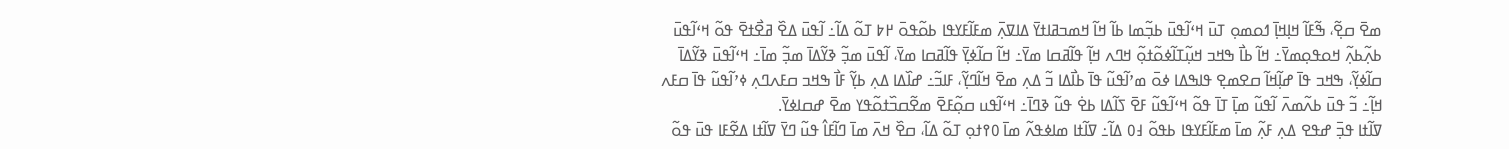ߘߐ߫ ߛߐ߲߬، ߒ߬ߓߊ߬ ߞߊ߲ߞߊ߲߫ ߗߋߘߋ߲ ߠߎ߫ ߞߵߊ߬ߟߎ߫ ߕߏ߲߬ߘߊ ߕߊ߬ ߞߊ߬ ߞߘߏߥߊߙߌ߫ ߡߊߜߍ߲߫ ߘߓߊ߬ߓߌߟߊ ߕߋ߬ߟߋ߫ ߂߈ ߠߋ߬ ߡߊ߬߸ ߊ߬ߟߎ߫ ߡߐ߰ ߥߐ߯ߙߐ߫ ߟߋ߬ ߞߵߊ߬ߟߎ߫ ߕߍ߲߬ߕߍ߲߬ ߞߋߟߋ߲ߘߌ߫߸ ߞߊ߬ ߕߊ߯ ߒߞߏ ߞߎ߲߬ߠߊ߬ߦߋ߬ߙߋ߲߬ ߞߣߍ ߞߊ߲߬ ߟߊ߬ߥߛߊ ߘߌ߫߸ ߞߊ߬ ߛߊ߬ߦߌ߲߫ ߟߊ߬ߥߛߊ ߘߌ߫، ߊ߬ߟߎ߫ ߘߏ߲߬ ߢߌ߬ߡߊ߫ ߘߏ߲߬ ߘߊ߫߸ ߞߵߊ߬ߟߎ߫ ߢߌ߬ߡߊ߫ ߛߊ߬ߦߌ߲߬، ߒߞߏ ߟߊ߫ ߝߊ߲߬ߞߊ߬ ߛߐߘߐ߲ ߟߊߒߡߊ ߦߋ߫ ߘߴߊ߬ߟߎ߬ ߟߊ߫ ߕߊ߯ߡߊ ߏ߬ ߡߍ߲ ߘߐ߫ ߞߊ߬ߣߌ߲߬، ߓߊߏ߬߸ ߝߊ߰ߡߊ ߡߍ߲ ߕߌ߲߬ ߓߊ߯ ߒߞߏ ߛߓߍߣߍ߲ ߦߴߊ߬ߟߎ߬ ߟߊ߫ ߛߓߍ ߞߊ߲߬߸ ߏ߬ ߟߎ߫ ߕߍ߬ߘߍ߫ ߊ߬ߟߎ߬ ߘߊ߲߫ ߠߊ߫ ߟߋ߬ ߞߵߊ߬ߟߎ߬ ߓߐ߫ ߖߊ߬ߡߊ ߕߐ߭ ߟߎ߬ ߢߣߊ߫߸ ߞߵߊ߬ߟߎ ߛߋ߲߬ߓߐ߫ ߘߐ߬ߛߏ߰ߙߋ߬ߟߌ ߘߐ߫ ߝߛߊߦߌ߫.
ߜߊ߬ߙߊ ߟߏ߲߫ ߝߟߐ ߡߍ߲ ߓߍ߲߬ ߘߊ߫ ߘߓߊ߬ߓߌߟߊ ߕߟߋ߬ ߃߀ ߡߊ߬߸ ߜߊ߬ߙߊ ߘߊߦߟߍ߬ ߘߊ߫ ߀߉ߙߋ߲ ߠߋ߬ ߡߊ߬، ߛߐ߰ ߞߍ߫ ߘߊ߫ ߣߊ߬ߓߊ߮ ߟߎ߬ ߣߌ߫ ߜߊ߬ߙߊ ߡߐ߬ߓߊ ߟߎ߫ ߟߋ߬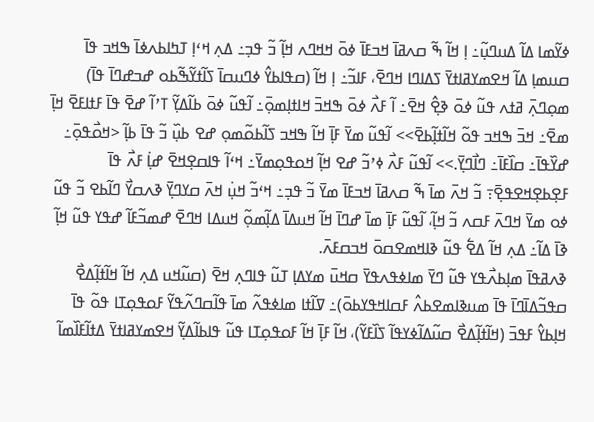ߦߌ߬ߘߊ ߡߊ߬ ߡߎߣߎ߲߬߸ ߊ߲ ߞߊ߬ ߒ߬ ߛߍߥߊ߫ ߞߏߓߊ߫ ߦߋ߫ ߞߞߣߍ ߞߊ߲߬ ߏ߬ ߟߏ߲߸ ߡߍ߲ ߞߵߊ߲ ߠߤߊߕߍߦߊ߫ ߒߞߏ ߟߊ߫ ߛߎߘߊ߲ ߡߊ߬ ߞߐߘߌߥߊߙߌ߫ ߖߡߊߣߊ ߞߣߐ߫، ߓߊߏ߬߸ ߊ߲ ߞߊ߬ (ߛߟߊߕߌ߮ ߦߣߎߛߊ߫ ߖߊ߬ߙߌ߬ߒ߬ߕߋ ߝߏߝߣߊ߫ ߟߊ߫) ߘߋ߲ߣߍ߲߫ ߥߙߍ ߟߎ߬ ߦߋ߫ ߢߐ߲߮ ߞߐ߫߸ ߊ߬ ߓߍ߯ ߦߋ߫ ߒߞߏ߫ ߞߊߙߊ߲ߘߋ߲߫߸ ߊ߬ߟߎ߬ ߦߋ߫ ߕߊ߬ߡߌ߲߬ ߠߴߊ߬ ߝߐ߫ ߟߊ߫ ߓߙߊߓߐ߫ ߞߊ߲߫ ߘߐ߫߸ ߞߏ߫ ߒߞߏ ߟߋ߬ ߞߊ߬ߙߊ߲߬ߕߐ߫>> ߊ߬ߟߎ߬ ߘߌ߫ ߓߊ߲߫ ߞߊ߬ ߒߞߏ ߖߊ߬ߕߋ߬ߘߋ߲ ߝߐ ߕߎ߲߰ ߏ߬ ߟߊ߫ ߕߊ߲߬ <ߞߋ߯ߟߋ߲߫߸ ߝߌ߰ߟߊ߫߸ ߛߊ߰ߓߊ߫߸ ߣߊ߯ߣߌ߲߫.>> ߊ߬ߟߎ߬ ߓߍ߯ ߦߴߏ߬ ߝߐ ߞߊ߲߬ ߞߋߟߋ߲ߘߌ߫߸ ߞߵߊ߬ ߟߊߛߐ߲ߞߐ߫ ߝߊ߲߭ ߓߍ߯ ߟߊ߫ ߓߐ߲ߕߐ߲ߞߐߟߐ߲߫߹ ߏ߬ ߞߍ߫ ߘߊ߫ ߒ߬ ߛߍߥߊ߫ ߞߏߓߊ߫ ߘߌ߫ ߏ߬ ߟߏ߲߸ ߞߵߏ߬ ߞߎ߲߭ ߞߍ߫ ߛߌߣߌ߲߫ ߢߍߛߌ߯ ߣߊ߬ߕߐ ߏ߬ ߟߎ߬ ߦߋ ߘߌ߫ ߞߣߍ߫ ߓߛߍ ߏ߬ ߞߊ߲߬، ߊ߬ߟߎ߬ ߓߊ߲߫ ߘߊ߫ ߝߣߊ߫ ߞߊ߬ ߞߎߡߊ߫ ߡߊ߲߬ߘߋ߲߬ ߞߎߡߊ ߞߣߐ߫ ߝߘߏ߬ߓߊ߬ ߝߟߌ ߟߎ߬ ߞߊ߲߬ ߢߊ߫ ߡߊ߬߸ ߡߍ߲ ߞߊ߬ ߡߐ߱ ߟߎ߬ ߢߊߞߘߐߛߋ߫ ߞߏߛߓߍ߫.
ߢߍߥߟߊ߫ ߘߊ߲ߕߍ߯ߟߌ ߟߎ߬ ߣߌ߫ ߘߊߦߟߍߟߌ߫ ߛߞߎ߫ ߘߌߡߊ߲ ߠߎ߬ ߟߊߣߍ߲ ߞߐ߫ (ߛߎ߬ߞߎ ߡߍ߲ ߞߊ߬ ߞߊ߬ߙߊ߲߬ߡߐ߯ ߛߟߏ߬ߡߊ߫ߣߊ߫ ߟߊ߫ ߘߎߢߊߘߐߕߍ߮ ߓߛߊߞߟߌߕߋ߫)߸ ߜߊ߬ߙߊ ߘߊߦߟߍ߬ ߘߊ߫ ߟߊ߬ߛߣߍ߬ߟߌ߬ ߓߋߟߋ߲ߠߊ ߟߋ߬ ߟߊ߫ ߞߊ߲ߕߌ߮ ߓߟߏ߫ (ߞߊ߬ߙߊ߲߬ߡߐ߯ ߛߎ߬ߡߊ߬ߦߌߟߊ߬ ߖߊ߰ߓߌ߬)، ߞߊ߬ ߓߊ߲߫ ߞߊ߬ ߓߋߟߋ߲ߠߊ ߟߎ߬ ߟߊߕߊ߬ߡߌ߲߬ ߞߐߘߌߥߊߙߌ߫ ߡߙߊ߬ߓߊ߰ߘߊ߬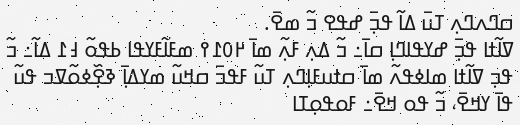ߛߣߍߣߍ߲ ߠߎ߫ ߡߊ߬ ߟߏ߲߫ ߝߟߐ ߏ߬ ߘߐ߫.
ߜߊ߬ߙߊ ߟߏ߲߫ ߝߌߟߊߣߊ߲ ߛߊ߫߸ ߏ߬ ߡߍ߲ ߓߍ߲߬ ߘߊ߫ ߂߀߁߉ ߘߓߊ߬ߓߌߟߊ ߕߟߋ߬ ߃߁ ߡߊ߬߸ ߏ߬ ߟߏ߲ ߜߊ߬ߙߊ ߘߊߦߟߍ߬ ߘߊ߫ ߛߙߎߓߊ߲ߣߍ߲ ߠߎ߬ ߓߟߏ߫ ߛߞߎ߬ ߘߌߡߊ߲߫ ߢߐ߲߰ߦߋ߬ߜߏ ߟߎ߬ ߟߊ߫ ߌߞߐ߫، ߏ߬ ߟߋ ߞߐ߫߸ ߓߋߟߋ߲ߠߊ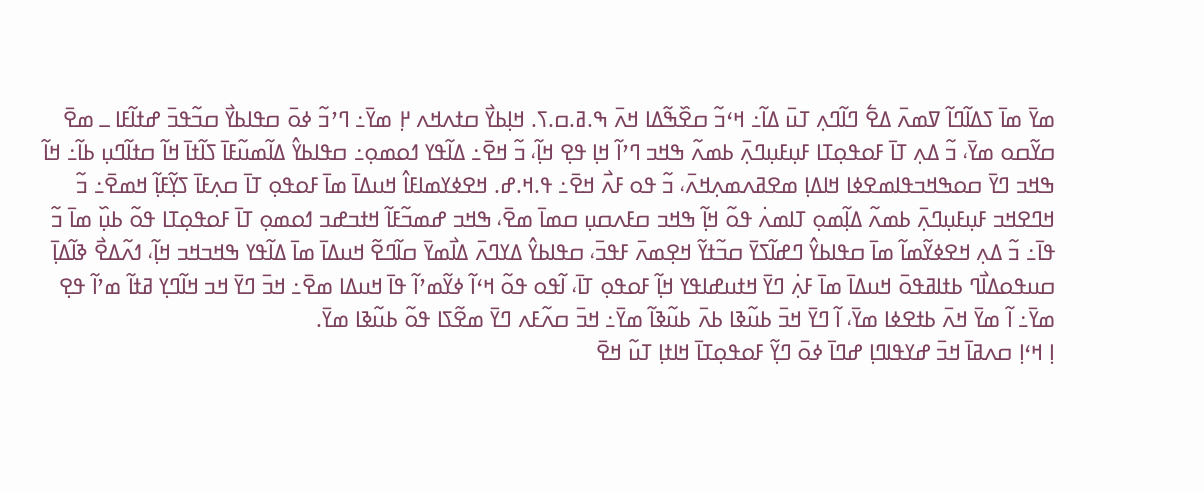ߘߌ߫ ߘߊ߫ ߖߡߊ߬ߣߊ߬ ߜߘߍ߫ ߡߐ߱ ߣߊ߬ߣߍ߲ ߠߎ߫ ߡߊ߬߸ ߞߵߏ߬ ߛߐ߰ߒ߬ߡߊ ߞߍ߫ ߒ.ߥ.ߛ.ߖ. ߞߊ߲ߕߌ߯ ߛߙߍߞߍ ߂߲ ߘߌ߫߸ ߣߴߏ߬ ߦߋ߫ ߛߟߊߕߌ߯ ߛߏ߬ߟߏ߫ ߝߙߊ߬ߓߊ ߺ ߘߐ߫ ߛߌ߬ߛߋ ߘߌ߫، ߏ߬ ߡߍ߲ ߠߊ߫ ߓߋߟߋ߲ߠߊ ߓߎ߲ߓߎ߲ߣߍ߲߫ ߕߘߍ߬ ߒߞߏ ߣߴߊ߬ ߞߊ߲ ߟߐ߲ ߞߊ߲߬، ߏ߬ ߞߐ߫߸ ߡߊ߬ߟߌ ߗߋߘߋ߲߸ ߛߟߊߕߌ߮ ߡߊ߬ߘߎ߬ߓߊ߫ ߖߊ߬ߙߊ߫ ߞߊ߬ ߛߙߊ߬ߣߎ߲ ߕߊ߬߸ ߞߊ߬ ߒߞߏ ߣߌ߫ ߛߋߒߞߏߟߊߘߐߦߊ ߞߊߡߊ߲ ߘߐߥߍߘߍ߲ߞߍ߫، ߏ߬ ߟߋ ߓߍ߯ ߞߐ߫߸ ߟ.ߞ.ߝ. ߞߐߦߌߘߊߓߊ߮ ߞߎߡߊ߫ ߘߊ߫ ߓߋߟߋ߲ ߠߊ߫ ߛߍ߲ߓߊ߫ ߖߌ߲߬ߓߊ߲߬ ߞߘߐ߫߸ ߏ߬ ߞߣߐߞߏ ߓߎ߲ߓߎ߲ߣߍ߲߫ ߕߘߍ߬ ߡߊ߲߬ߘߋ߲ ߠߊߘߍ߭ ߟߋ߬ ߞߊ߲߬ ߒߞߏ ߛߓߍߛߎ߲ ߛߘߊ߫ ߘߐ߫، ߒߞߏ ߝߘߏ߬ߓߊ߬ ߞߙߏߝߏ ߗߋߘߋ߲ ߠߊ߫ ߓߋߟߋ߲ߠߊ ߟߋ߬ ߕߎ߲߰ ߘߊ߫ ߏ߬ ߟߊ߫߸ ߏ߬ ߡߍ߲ ߞߐߦߌ߬ߘߊ߬ ߘߊ߫ ߛߟߊߕߌ߮ ߣߝߊ߬ߖߌ߫ ߛߏ߬ߙߌ߬ ߞߐ߲ߘߍ߫ ߓߟߏ߫، ߛߟߊߕߌ߮ ߡߌߣߍ߫ ߡߊ߯ߘߌ߫ ߛߊ߬ߣߐ߬ ߞߎߡߊ߫ ߘߊ߫ ߡߊ߬ߟߌ ߒߞߏߞߏ ߞߊ߲߬، ߗߍ߬ߡߐ߯ ߢߊ߬ߡߊ߲߫ ߛߎߟߋߡߊ߯ߣ ߕߙߊߥߟߋ߫ ߞߎߡߊ߫ ߘߊ߫ ߓߍ߲߭ ߣߌ߫ ߞߙߎߝߊߟߌ ߞߊ߲߬ ߓߋߟߋ߲ ߠߊ߫، ߊ߬ߟߋ ߟߋ߬ ߞߵߊ߬ ߦߌ߬ߘߴߊ߬ ߟߊ߫ ߞߎߡߊ ߘߐ߫߸ ߞߏ߫ ߣߌ߫ ߞߏ ߞߊ߬ߣߌ߲ ߥߙߊ߬ ߘߴߊ߬ ߟߐ߲ ߘߌ߫߸ ߊ߬ ߘߌ߫ ߞߍ߫ ߕߙߐߦߊ ߘߌ߫، ߊ߬ ߣߌ߫ ߞߏ߫ ߕߎ߬ߢߊ ߕߍ߫ ߕߎ߬ߢߊ߬ ߘߌ߫߸ ߞߏ߫ ߛߍ߬ߓߍ ߣߌ߫ ߘߐ߬ߖߊ ߟߋ߬ ߕߎ߬ߢߊ ߘߌ߫.
ߊ߲ ߞߵߊ߲ ߛߍߥߊ߫ ߞߏ߫ ߝߌߟߊߣߊ߲ ߝߣߊ߫ ߦߋ߫ ߣߌ߲߬ ߓߋߟߋ߲ߠߊ߫ ߞߊߙߊ߲ ߠߎ߬ ߞߐ߫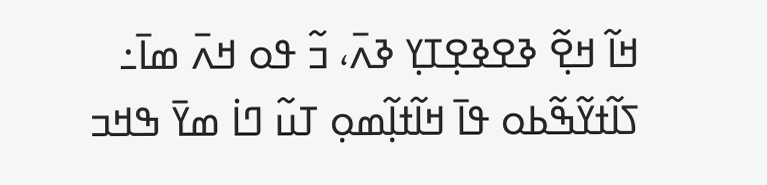ߞߊ߬ ߞߐ߲߬ ߢߐߢߐ߲ߠߌ߲ ߢߍ߫، ߏ߬ ߟߋ ߞߍ߫ ߘߊ߫߸ ߖߊ߬ߙߌ߬ߒ߬ߕߋ ߟߊ߫ ߞߊ߬ߙߊ߲߬ߘߋ߲ ߠߎ߬ ߣߊ߭ ߘߌ߫ ߒߞߏ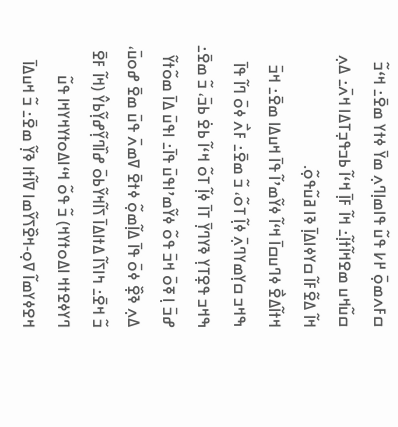ߛߓߍߘߋ߲߫ ߂߇ ߟߎ߬ ߟߊߘߊ߲ߣߍ߲ ߘߌ߫ ߦߙߌ ߘߐ߫߸ ߞߵߏ߬ ߛߎ߬ߞߎ ߘߐߞߊ߬ߙߊ߲߬߸ ߞߊ߬ ߓߊ߲߫ ߞߵߊ߬ ߕߏߟߏ߲ߠߡߊ ߞߍ߫߸ ߡߍ߲ ߞߊ߬ ߡߐ߬ߓߊ߬ ߛߌߦߊߡߊ߲߫ ߢߊ ߥߎ߬ߟߋ߲߬.
ߞߙߊ߬ߡߐ߯ ߦߣߎߛߊ߫ ߞߵߊ߬ ߦߌ߬ߘߴߊ߬ ߟߊ߫ ߞߎߡߊ ߘߐ߫߸ ߞߏ߫ ߒߞߏ ߛߌ߲ߘߌߣߍ߲߫ ߦߊ߲߬ ߠߋ߬، ߏ߬ ߘߐ߫߸ ߓߍ߯ ߦߋ߫ ߣߊ߬ ߟߊ߫ ߒߞߏ ߟߐ߲ߠߌ߲ ߢߌߣߌ߲߫ ߠߊ߫ ߦߊ߲߬ ߠߋ߬ ߞߵߊ߬ ߕߐ߭ ߕߏ߫، ߏ߬ ߘߐ߫߸ ߝߏ߫ ߊ߲ ߧߋ߫ ߞߏ߫ ߟߋ߬ ߦߌ߬ߘߴߊߟߎ߫ ߟߊ߫߸ ߊߟߎ߫ ߡߊ߫ ߘߋ߬ߙߌ߬ ߡߍ߲ ߢߐ߲߰ ߦߋ߫ ߟߊ߫ ߡߊ߲߬ߘߋ߲߬ ߦߙߐ߫ ߜߘߍ߫ ߟߎ߫ ߘߐ߫ ߝߋߎ߫، ߏ߬ ߞߐ߫߸ ߤߊߖߊ߬ ߡߙߊߡߊ߫ ߖߊ߬ߞߌ߬ߕߋ߫ ߝߊ߰ߣߌ߲߬ߝߌ߲߬ߕߌ߮ (ߞߊ߬ ߓߐ߫ ߣߌߦߐߙߞ ߊߡߋߙߌߞ) ߏ߬ ߟߋ߬ ߞߵߊߡߋߙߌߞߌߞߊ ߟߎ߬ ߞߐߦߌߘߊ߬ ߜߋ߲-ߞߐ߰ߖߌ߬ߘߊ ߜߊ߬ߙߊ ߢߌ߲߬ ߘߐ߫߸ ߏ߬ ߞߎߡߊ߫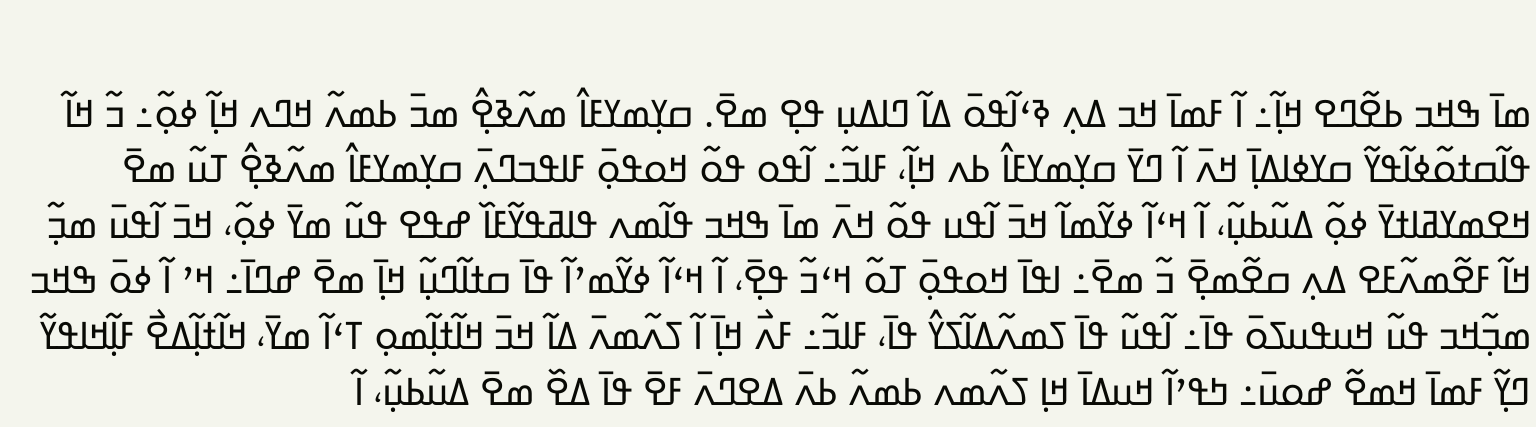ߘߊ߫ ߒߞߏ ߕߐ߬ߣߐ ߞߊ߲߬߸ ߊ߬ ߓߘߊ߫ ߞߏ ߡߍ߲ ߢߵߊ߬ߟߋ߫ ߡߊ߬ ߣߊߡߎ߲ ߟߐ߲ ߘߐ߫. ߛߌ߲ߘߌߓߊ߮ ߘߍ߬ߢߐ߲߮ ߘߏ߫ ߕߘߍ߬ ߞߣߍ ߞߊ߲߬ ߦߋ߲߬߸ ߏ߬ ߞߊ߬ ߟߊ߬ߛߙߋ߬ߦߊ߬ߟߌ߬ ߛߌߦߊߡߊ߲߫ ߞߍ߫ ߊ߬ ߣߌ߫ ߛߌ߲ߘߌߓߊ߮ ߕߍ ߞߊ߲߬، ߓߊߏ߬߸ ߊ߬ߟߋ ߟߋ߬ ߞߋߟߋ߲߫ ߓߊߟߏߣߍ߲߫ ߛߌ߲ߘߌߓߊ߮ ߘߍ߬ߢߐ߲߮ ߠߎ߬ ߘߐ߫ ߞߐߘߌߥߊߙߌ߫ ߦߋ߲߬ ߡߎ߬ߕߎ߲߬، ߊ߬ ߞߵߊ߬ ߦߌ߬ߘߊ߬ ߞߏ߫ ߊ߬ߟߎ ߟߋ߬ ߞߍ߫ ߘߊ߫ ߒߞߏ ߟߊ߬ߘߍ ߟߊߥߟߌ߬ߓߊ߰ ߝߟߐ ߟߎ߬ ߘߌ߫ ߦߋ߲߬، ߞߏ߫ ߊ߬ߟߎ߫ ߘߏ߲߬ ߞߊ߬ ߓߐ߬ߘߍ߬ߓߐ ߡߍ߲ ߛߐ߬ߘߐ߲߫ ߏ߬ ߘߐ߫߸ ߊߟߊ߫ ߞߋߟߋ߲߫ ߠߋ߬ ߞߵߏ߬ ߟߐ߲߫، ߊ߬ ߞߵߊ߬ ߦߌ߬ߘߴߊ߬ ߟߊ߫ ߛߙߊ߬ߣߎ߲߬ ߞߊ߲߫ ߘߐ߫ ߝߣߊ߫߸ ߞߴ ߊ߬ ߦߋ߫ ߒߞߏ ߘߏ߲߬ߞߏ ߟߎ߬ ߞߎߟߎߖߋ߫ ߟߊ߫߸ ߊ߬ߟߎ߬ ߟߊ߫ ߖߘߍ߬ߡߊ߬ߖߌ߮ ߟߊ߫، ߓߊߏ߬߸ ߓߍ߯ ߞߊ߲߫ ߊ߬ ߖߍ߬ߘߍ߫ ߡߊ߬ ߞߏ߫ ߞߊ߬ߙߊ߲߬ߘߋ߲ ߠߵߊ߬ ߘߌ߫، ߞߊ߬ߙߊ߲߬ߡߐ߯ ߓߊ߲߬ߞߊߟߌ߬ ߣߌ߲߬ ߓߘߊ߫ ߞߘߐ߬ ߝߋߎ߫߸ ߤߟߴߊ߬ ߞߎߡߊ߫ ߞߊ߲ ߖߍ߬ߘߍ ߕߘߍ߬ ߕߍ߫ ߡߐߣߍ߫ ߓߐ߫ ߟߊ߫ ߡߐ߰ ߘߐ߫ ߡߎ߬ߕߎ߲߬، ߊ߬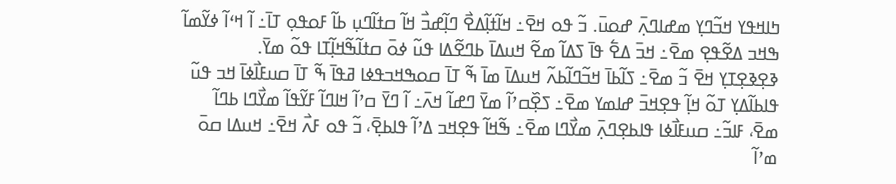ߤߊߞߟߌ ߞߏ߬ߣߌ߲ ߘߝߊߣߍ߲߫ ߝߋߎ߫. ߏ߬ ߟߋ ߞߐ߫߸ ߞߊ߬ߙߊ߲߬ߡߐ߯ ߣߊ߲߬ߝߏ߯ ߞߊ߬ ߛߙߊ߬ߣߎ߲ ߕߊ߬ ߓߋߟߋ߲ ߠߊ߫߸ ߊ߬ ߞߵߊ߬ ߦߌ߬ߘߊ߬ ߒߞߏ ߡߐ߬ߟߐ߲ ߘߐ߫߸ ߞߏ߫ ߡߐ߱ ߟߊ߫ ߖߡߊ߬ ߘߐ߬ ߞߎߡߊ߫ ߕߣߐ߬ߡߊ ߟߎ߬ ߦߋ߫ ߛߙߊ߬ߒ߬ߞߊ߲߬ߠߊ ߟߋ߬ ߘߌ߫.
ߢߐ߲ߢߐ߲ߠߌ߲ ߞߐ߫ ߏ߬ ߘߐ߫߸ ߖߊ߬ߕߊ߫ ߞߏ߬ߣߊ߬ߕߍ߬ ߞߎߡߊ߫ ߘߊ߫ ߒ߬ ߠߊ߫ ߛߋߒߞߏߟߦߊ ߥߟߊ߫ ߒ߬ ߠߊ߫ ߛߎߓߊ߯ߦߊ߫ ߞߏ ߟߎ߬ ߟߊߕߊ߬ߡߌ߲ ߠߋ߬ ߞߊ߲߬ ߟߐ߲ߞߏ߫ ߝߊߘߌ ߘߐ߫߸ ߖߐ߲߰ߛߴߊ߬ ߘߌ߫ ߣߝߊ߬ ߞߍ߫߸ ߊ߬ ߣߌ߫ ߛߴߊ߬ ߞߊߣߊ߬ ߓߌ߬ߟߊ߬ ߘߌ߯ߣߊ ߕߣߊ߬ ߘߐ߫، ߓߊߏ߬߸ ߛߎߓߊ߯ߦߊ ߟߊߕߐ߲ߣߍ߲߫ ߘߌ߯ߣߊ ߘߐ߫߸ ߒ߬ߞߊ߬ ߟߐ߲ߞߏ ߡߴߊ߬ ߟߊߕߐ߲߫، ߏ߬ ߟߋ ߓߍ߯ ߞߐ߫߸ ߞߎߡߊ ߛߋ߫ ߘߴߊ߬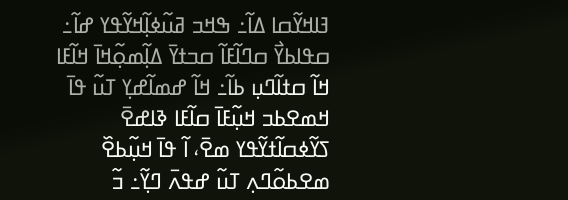ߔߊߞߌ߬ߛߊ ߡߊ߬߸ ߒߞߏ ߥߎ߬ߦߊ߲߬ߞߌ߬ߟߌ ߝߊ߬߸ ߛߟߊߕߌ߯ ߛߣߊ߬ߓߊ߬ ߛߏߙߌ߫ ߡߊ߲߬ߘߋ߲߬ߞߊ߫ ߞߊ߬ߓߊ ߞߊ߬ ߛߙߊ߬ߣߎ߲ ߕߊ߬߸ ߞߊ߬ ߝߘߊ߬ߝߌ߲ ߠߎ߬ ߟߊ߫ ߞߘߐߕߏ ߞߎ߲߬ߓߊ߫ ߛߊ߬ߓߊ ߢߊߝߐ߫ ߖߌ߬ߦߛߊ߬ߙߌ߬ߟߌ ߘߐ߫، ߊ߬ ߟߊ߫ ߞߎ߲߬ߕߐ߰ ߘߐߕߋ߬ߣߍ߲ ߠߎ߬ ߝߟߍ߫ ߣߌ߲߬߸ ߏ߬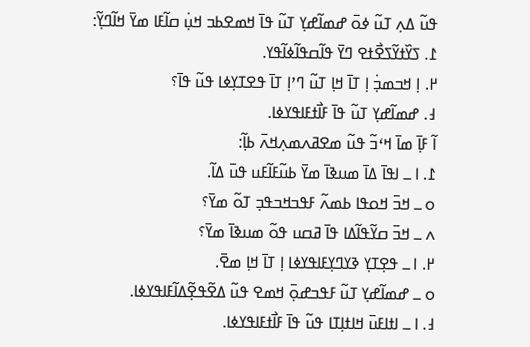ߟߎ߬ ߡߍ߲ ߠߎ߬ ߦߋ߫ ߝߘߊ߬ߝߌ߲ ߠߎ߬ ߟߊ߫ ߞߘߐߕߏ ߞߎ߲߭ ߛߊ߬ߓߊ ߘߌ߫ ߞߊ߬ߣߌ߲߬:
߁. ߖߌ߰ߙߌ߬ߖߐ߯ߙߐ ߣߌ߫ ߟߊ߬ߛߟߊ߬ߦߊ߬ߟߌ.
߂. ߊ߲ ߞߏߘߏ߲߭ ߊ߲ ߠߊ߫ ߞߊ߲ ߠߎ߬ ߣߴߊ߲ ߠߊ߫ ߟߐߠߌ߲ߦߊ ߟߎ߬ ߟߊ߫؟
߃. ߝߘߊ߬ߝߌ߲ ߠߎ߬ ߟߊ߫ ߓߊ߯ߙߓߊߟߌߦߊ.
ߊ߬ ߓߊ߲߫ ߘߊ߫ ߞߵߏ߬ ߟߎ߬ ߘߐߥߍߘߍ߲ߞߍ߫ ߕߊ߲߬:
߁. ߊ ߺ ߊߟߊ߫ ߡߊ߫ ߘߎߢߊ߫ ߘߌ߫ ߕߎ߬ߓߊ߬ߓߎ ߟߎ߫ ߡߊ߬.
ߋ ߺ ߞߏ߫ ߞߋߟߊ ߕߘߍ߬ ߓߟߏߞߏߟߏ߲ ߠߋ߬ ߘߌ߫؟
ߍ ߺ ߞߏ߫ ߛߌ߬ߟߊ߬ߡߊ ߟߊ߫ ߥߛߎ ߟߋ߬ ߘߎߢߊ߫ ߘߌ߫؟
߂. ߊ ߺ ߟߐ߲ߠߌ߲ ߢߌߣߌ߲ߓߊߟߌߦߊ ߊ߲ ߠߊ߫ ߞߊ߲ ߘߐ߫.
ߋ ߺ ߝߘߊ߬ߝߌ߲ ߠߎ߬ ߓߟߏߝߋ߲߫ ߞߘߐ ߟߎ߬ ߡߐ߬ߟߐ߲߬ߡߊ߬ߓߊߟߌߦߊ.
߃. ߊ ߺ ߊߙߊߓߎ߫ ߞߊߙߊ߲ߠߊ ߟߎ߬ ߟߊ߫ ߓߊ߯ߙߓߊߟߌߦߊ.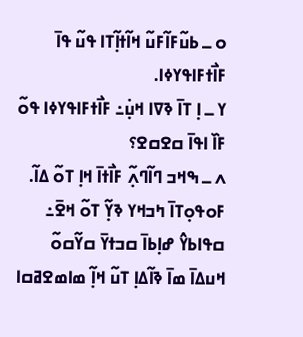ߋ ߺ ߕߎ߬ߓߊ߬ߓߎ߬ ߞߊ߬ߙߊ߲߬ߠߊ ߟߎ߬ ߟߊ߫ ߓߊ߯ߙߓߊߟߌߦߊ.
ߌ ߺ ߊ߲ ߠߊ߫ ߢߜߊ ߞߎ߲߭߸ ߓߊ߯ߙߓߊߟߌߦߊ ߟߋ߬ ߓߊ߰ ߊߟߊ߫ ߛߐߛߐ؟
ߍ ߺ ߒߞߏ ߣߊ߬ߣߍ߲߬ ߓߊ߯ߙߊ߫ ߞߊ߲ ߠߋ߬ ߡߊ߬.
ߓߋߟߋ߲ߠߊ߫ ߤߏߞߌ ߢߌ߲߬ ߠߋ߬ ߞߐ߫߸ ߛߟߊߕߌ߮ ߝߊ߲ߕߊ߫ ߛߏߙߌ߫ ߛߌ߬ߛߋ߬ ߞߎߡߊ߫ ߘߊ߫ ߢߊ߬ߡߊ߲ ߠߎ߬ ߞߊ߲߬ ߘߊߘߐߥߛߊ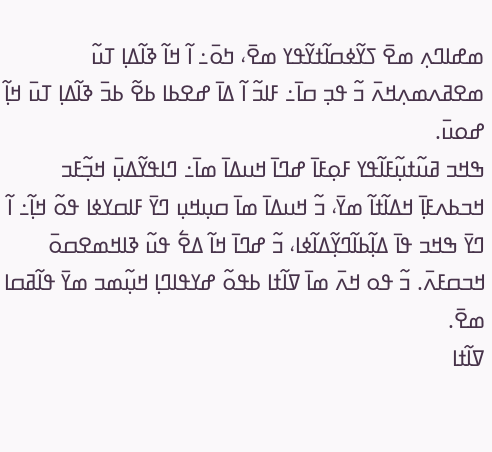ߘߝߊߣߍ߲ ߘߐ߫ ߖߌ߬ߦߛߊ߬ߙߌ߬ߟߌ ߘߐ߫، ߤߋ߫߸ ߊ߬ ߞߊ߬ ߢߊ߬ߡߊ߲ ߠߎ߬ ߘߐߥߍߘߍ߲ߞߍ߫ ߏ߬ ߟߏ߲ ߛߊ߫߸ ߓߊߏ߬ ߊ߬ ߡߊ߫ ߝߐߕߊ ߕߐ߬ ߕߏ߫ ߢߊ߬ߡߊ߲ ߠߎ߫ ߞߊ߲߬ ߝߋߎ߫.
ߒߞߏ ߥߎ߬ߙߎ߲߬ߓߊ߬ߟߌ ߓߋ߲ߓߊ߫ ߝߣߊ߫ ߞߎߡߊ߫ ߘߊ߫߸ ߣߊߟߌ߬ߡߎ߲߫ ߞߏ߲߬ߓߏ ߞߏߕߍߓߊ߲߫ ߞߡߊ߬ߙߊ߬ ߘߌ߫، ߏ߬ ߞߎߡߊ߫ ߘߊ߫ ߛߎ߲ߞߎ߲ ߣߌ߫ ߓߊߛߌߦߊ ߟߋ߬ ߞߊ߲߬߸ ߊ߬ ߣߌ߫ ߒߞߏ ߟߊ߫ ߡߊ߲߬ߕߊ߬ߣߌ߲߬ߡߊ߬ߦߊ، ߏ߬ ߝߣߊ߫ ߞߊ߬ ߡߐ߱ ߟߎ߬ ߢߊߞߘߐߛߋ߫ ߞߏߛߓߍ߫. ߏ߬ ߟߋ ߞߍ߫ ߘߊ߫ ߜߊ߬ߙߊ ߕߟߋ߬ ߝߌߟߊߣߊ߲ ߞߎ߲߬ߘߏ ߘߌ߫ ߟߊ߬ߥߛߊ ߘߐ߫.
ߜߊ߬ߙߊ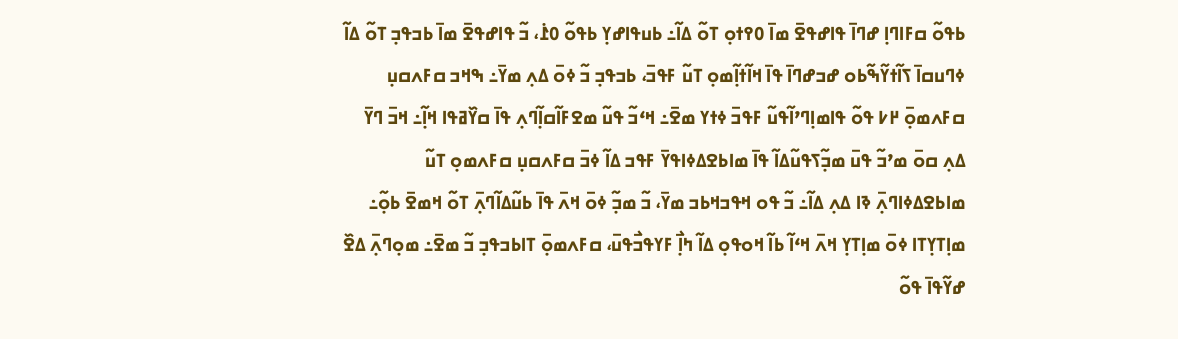ߕߟߋ߬ ߛߓߊߣߊ߲ ߝߣߊ߫ ߟߊߝߟߐ߫ ߘߊ߫ ߀߉ߙߋ߲ ߠߋ߬ ߡߊ߬߸ ߕߎߟߊߝߌ߲ ߕߟߋ߬ ߀߁߭، ߏ߬ ߟߊߝߟߐ߫ ߘߊ߫ ߕߏߟߏ߲ ߠߋ߬ ߡߊ߬ ߦߣߎߛߊ߫ ߖߊ߬ߙߌ߬ߒ߬ߕߋ ߝߏߝߣߊ߫ ߟߊ߫ ߞߊ߬ߙߊ߲߬ߘߋ߲ ߠߎ߬ ߓߟߏ߫، ߕߏߟߏ߲ ߏ߬ ߦߋ߫ ߡߍ߲ ߘߌ߫߸ ߒߞߏ ߛߓߍߛߎ߲ ߛߓߍߘߋ߲߫ ߂߇ ߟߋ߬ ߟߊߘߊ߲ߣߴߊ߬ߟߎ߬ ߓߟߏ߫ ߦߙߌ ߘߐ߫߸ ߞߵߏ߬ ߟߎ߬ ߘߐߓߊ߬ߛߊ߲߬ߣߍ߲ ߟߊ߫ ߛߌ߰ߥߟߊ ߞߊ߲߬߸ ߞߏ߫ ߣߌ߫ ߡߍ߲ ߛߋ߫ ߘߴߏ߬ ߟߎ߫ ߘߏ߲߬ߖߟߎ߬ߡߊ߬ ߟߊ߫ ߘߊߕߐߡߦߊߟߌ߫ ߓߟߏ ߡߊ߬ ߦߏ߫ ߛߓߍߛߎ߲ ߛߓߍߘߋ߲ ߠߎ߬ ߘߊߕߐߡߦߊߣߍ߲߫ ߢߊ ߡߍ߲ ߡߊ߬߸ ߏ߬ ߟߋ ߞߟߏߞߕߏ ߘߌ߫، ߏ߬ ߘߏ߲߬ ߦߋ߫ ߞߍ߫ ߟߊ߫ ߕߎ߬ߡߊ߬ߣߍ߲߫ ߠߋ߬ ߞߘߐ߫ ߕߋ߲߬߸ ߘߊ߲ߠߌ߲ߠߊ ߦߋ߫ ߘߊ߲ߠߌ߲ ߞߍ߫ ߞߵߊ߬ ߕߊ߬ ߞߋߟߋ߲ ߡߊ߬ ߤߊ߲߯ ߓߌߟߏ߯ߟߎ߫، ߛߓߍߘߋ߲߫ ߠߊߕߏߟߏ߲ ߏ߬ ߘߐ߫߸ ߘߋ߲ߣߍ߲߫ ߡߐ߰ ߝߌ߬ߟߊ߫ ߟߋ߬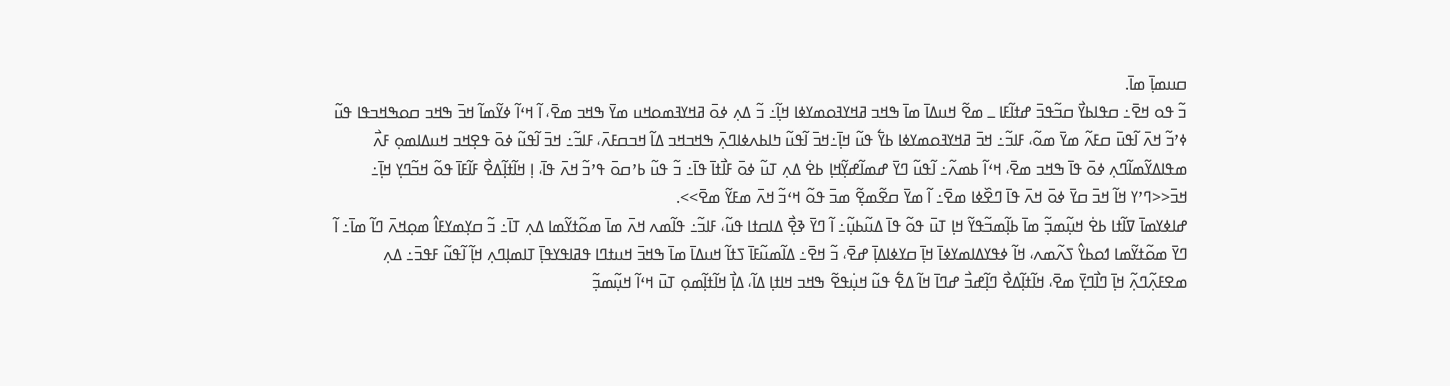ߛߎߘߊ߲߫ ߘߊ߫.
ߏ߬ ߟߋ ߞߐ߫߸ ߛߟߊߕߌ߯ ߛߏ߬ߟߏ߫ ߝߙߊ߬ߓߊ ߺ ߘߐ߬ ߞߎߡߊ߫ ߘߊ߫ ߒߞߏ ߥߞߌߔߋߘߌߦߊ ߞߊ߲߬߸ ߏ߬ ߡߍ߲ ߦߋ߫ ߥߞߌߔߘߋߞߎ ߘߌ߫ ߒߞߏ ߘߐ߫، ߊ߬ ߞߵߊ߬ ߦߌ߬ߘߊ߬ ߞߏ߫ ߒߞߏ ߛߋߒߞߏߟߊ ߟߎ߬ ߦߴߏ߬ ߞߍ߫ ߊ߬ߟߎ߫ ߛߓߍ߬ ߘߌ߫ ߘߋ߬، ߓߊߏ߬߸ ߞߏ߫ ߥߞߌߔߋߘߌߦߊ ߕߌ߱ ߟߎ߬ ߞߊ߲߫߸ߞߏ߫ ߊ߬ߟߎ߬ ߤߊߕߍߦߊߣߍ߲߫ ߒߞߏߞߏ ߡߊ߬ ߞߏߛߓߍ߫، ߓߊߏ߬߸ ߞߏ߫ ߊ߬ߟߎ߬ ߦߋ߫ ߟߐ߲ߞߏ ߞߎߡߊߘߋ߲ ߓߍ߯ ߘߟߊߡߌ߬ߘߊ߬ߣߍ߲ ߦߋ߫ ߟߊ߫ ߒߞߏ ߘߐ߫، ߞߵߊ߬ ߕߘߍ߬߸ ߊ߬ߟߎ߬ ߣߌ߫ ߝߘߊ߬ߝߌ߲߬ߞߊ߲ ߕߐ߭ ߡߍ߲ ߠߎ߬ ߦߋ߫ ߓߊ߯ߙߊ߫ ߟߊ߫߸ ߏ߬ ߟߎ߬ ߕߴߛߋ߫ ߟߴߏ߬ ߞߍ߫ ߟߊ߫، ߊ߲ ߞߊ߬ߙߊ߲߬ߡߐ߯ ߓߊ߬ߓߊ߫ ߟߋ߬ ߞߏ߬ߣߌ߲ ߞߊ߲߫߸ ߞߏ߫<<ߣߴߌ ߞߊ߬ ߞߏ߫ ߛߌ߫ ߦߋ߫ ߞߍ߫ ߟߊ߫ ߣߐ߰ߦߊ ߘߐ߫߸ ߊ߬ ߘߌ߫ ߛߐ߬ߘߐ߲߬ ߘߏ߫ ߟߋ߬ ߞߵߏ߬ ߞߍ߫ ߘߓߌ߬ ߘߐ߫>>.
ߝߊߦߌߘߊ߫ ߜߊ߬ߙߊ ߕߐ߭ ߞߎ߲߬ߘߏ߲߬ ߘߊ߫ ߕߊ߲߬ߘߏ߬ߟߌ߬ ߞߊ߲ ߠߎ߫ ߟߋ߬ ߟߊ߫ ߡߎ߬ߕߎ߲߬߸ ߊ߬ ߣߌ߫ ߢߐ߲߯ ߡߊߛߙߊ ߟߎ߬، ߓߊߏ߬߸ ߟߊ߬ߘߍ ߞߍ߫ ߘߊ߫ ߘߋ߬ߙߌ߬ߘߊ ߡߍ߲ ߠߊ߫߸ ߏ߬ ߛߌ߲ߘߌߓߊ߮ ߘߋ߲ߞߍ߫ ߣߊ߬ ߘߊ߫߸ ߊ߬ ߣߌ߫ ߘߋ߬ߙߌ߬ߘߊ ߗߋߕߌ߮ ߖߍ߬ߘߍ، ߞߊ߬ ߦߟߌߡߊߘߌߦߊ߫ ߞߊ߲߫ ߛߌߦߊߡߊ߲߫ ߝߐ߫، ߏ߬ ߞߐ߫߸ ߡߊ߬ߘߎ߬ߓߊ߫ ߖߙߊ߬ ߞߎߡߊ߫ ߘߊ߫ ߒߞߏ߫ ߞߎߙߣߊ ߟߥߊߟߌߟߊ߲߫ ߠߊߘߊ߲ߣߍ߲ ߞߊ߲߬ ߊ߬ߟߎ߬ ߓߟߏ߫߸ ߡߍ߲ ߘߐߓߍ߲߬ߣߍ߲߬ ߞߊ߲߫ ߣߊ߯ߣߌ߲߫ ߘߐ߫، ߞߊ߬ߙߊ߲߬ߡߐ߯ ߣߊ߲߬ߝߏ߯ ߝߣߊ߫ ߞߊ߬ ߡߐ߱ ߟߎ߬ ߞߎ߲߭ߟߐ߬ ߒߞߏ ߞߊߙߊ߲ ߡߊ߬، ߡߊ߲߯ ߞߊ߬ߙߊ߲߬ߘߋ߲ ߠߎ߫ ߞߵߊ߬ ߞߎ߲߬ߘߏ߲߬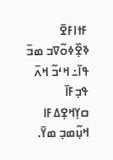ߓߙߊߓߐ߫ ߢߐ߲߰ߦߋ߬ߜߏ ߘߏ߫ ߟߊ߫߸ ߞߵߏ߬ ߞߍ߫ ߟߏ߲ߓߊ߫ ߛߌ߲ߞߐ߲ߡߓߊ ߞߎ߲߬ߘߏ߲ ߘߌ߫.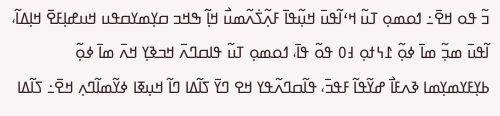ߏ߬ ߟߋ ߞߐ߫߸ ߗߋߘߋ߲ ߠߎ߬ ߞߵߊ߬ߟߎ߫ ߞߎ߲߬ߟߊ߫ ߓߍ߲߬ߖ߭ߍ߬ߘߎ߯ ߞߊ߲߬ ߒߞߏ ߛߌ߲ߘߌߛߟߎ ߞߎߝߊ߲ߓߐ߫ ߞߊ߲ߡߊ߬، ߊ߬ߟߎ߫ ߘߏ߲߬ ߘߊ߫ ߦߋ߲߬ ߁߆ߙߋ߲ ߃߀ ߟߋ߬ ߟߊ߫، ߗߋߘߋ߲ ߠߎ߬ ߟߊߛߣߍ߫ ߞߏߢߌ߲ ߞߍ߫ ߘߊ߫ ߦߋ߲߬ ߕߌ߲ߓߌߘߌ߲ߘߊ ߢߍߓߊ߯ ߝߌ߬ߟߊ߬ ߓߟߏ߫، ߟߊ߬ߛߣߍ߬ߟߌ ߞߐ ߣߌ߫ ߖߊ߬ߡߊ ߣߊ߬ ߞߎ߲ߧߊ ߦߌ߬ߘߊ߬ߣߍ߲ ߞߐ߫߸ ߖߊ߬ߡߊ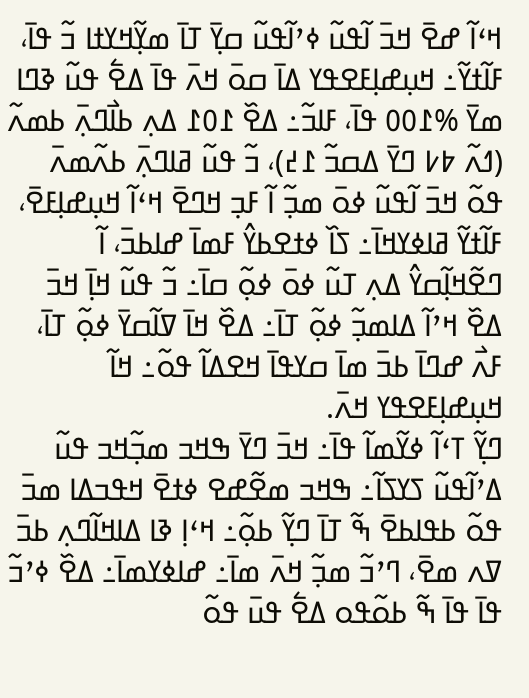ߞߵߊ߬ ߝߐ߫ ߞߏ߫ ߊ߬ߟߎ߬ ߦߴߊ߬ߟߎ߬ ߛߌ߲߫ ߠߊ߫ ߘߌ߲߬ߞߌߙߊ ߏ߬ ߟߊ߫، ߓߊ߬ߙߌ߬߸ ߞߎ߲ߝߊ߲ߓߐߟߌ ߡߊ߫ ߛߋ߫ ߞߍ߫ ߟߊ߫ ߡߐ߱ ߟߎ߬ ߢߣߊ ߘߌ߫ %߁߀߀ ߟߊ߫، ߓߊߏ߬߸ ߡߐ߰ ߁߀߁ ߡߍ߲ ߕߊ߯ߣߍ߲߫ ߕߘߍ߬ (ߗߍ߬ ߈߇ ߣߌ߫ ߡߛߏ߬ ߁߄)، ߏ߬ ߟߎ߬ ߥߊߣߍ߲߫ ߕߍ߬ߘߍ߫ ߟߋ߬ ߞߏ߫ ߊ߬ߟߎ߬ ߦߋ߫ ߘߏ߲߬ ߊ߬ ߓߏ߲ ߞߣߐ߫ ߞߵߊ߬ ߞߎ߲ߝߊ߲ߓߐ߫، ߓߊ߬ߙߌ߬ ߥߊߦߌߞߊ߫߸ ߖߊ߰ ߦߙߐߕߌ߮ ߓߘߊ߫ ߝߊߕߏ߫، ߊ߬ ߣߐ߬ߞߊ߲߬ߛߌ߮ ߡߍ߲ ߠߎ߬ ߦߋ߫ ߦߋ߲߬ ߛߊ߫߸ ߏ߬ ߟߎ߬ ߞߊ߲߫ ߞߏ߫ ߡߐ߰ ߞߴߊ߬ ߡߊߘߏ߲߬ ߦߋ߲߬ ߠߊ߫߸ ߡߐ߰ ߞߊ߫ ߜߊ߬ߛߌ߫ ߦߋ߲߬ ߠߊ߫، ߓߍ߯ ߝߣߊ߫ ߕߏ߫ ߘߊ߫ ߛߌߟߊ߫ ߞߐߡߊ߬ ߟߋ߬߸ ߞߊ߬ ߞߎ߲ߝߊ߲ߓߐߟߌ ߞߍ߫.
ߣߌ߲߬ ߠߵߊ߬ ߦߌ߬ߘߊ߬ ߟߊ߫߸ ߞߏ߫ ߣߌ߫ ߒߞߏ ߘߏ߲߬ߞߏ ߟߎ߬ ߡߴߊ߬ߟߎ߬ ߖߌߖߊ߬߸ ߒߞߏ ߘߐ߬ߝߐ ߦߙߐ߫ ߞߟߏߡߊ ߘߏ߫ ߟߋ߬ ߕߟߊߕߐ߫ ߒ߬ ߠߊ߫ ߣߌ߲߬ ߕߋ߲߬߸ ߞߵߊ߲ ߢߊ ߡߊߞߊ߬ߣߍ߲ ߕߏ߫ ߜߍ ߘߐ߫، ߣߴߏ߬ ߘߏ߲߬ ߞߍ߫ ߘߊ߫߸ ߝߊߦߌߘߊ߫߸ ߡߐ߰ ߦߴߏ߬ ߟߊ߫ ߟߊ߫ ߒ߬ ߕߋ߬ߟߋ ߡߐ߱ ߟߎ߫ ߟߋ߬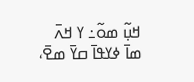ߞߎ߲߬ ߘߋ߬߸ ߌ ߞߍ߫ ߘߊ߫ ߦߌߟߊ߫ ߛߌ߫ ߘߐ߫،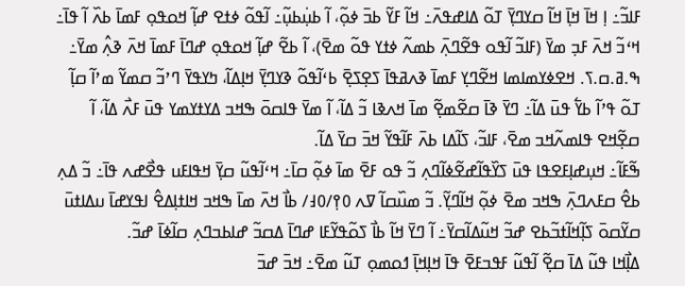ߓߊߏ߬߸ ߊ߲ ߞߊ߫ ߞߊ߲߫ ߞߊ߬ ߛߌߣߌ߲߫ ߠߋ߬ ߡߊߝߟߍ߫߸ ߞߊ߬ ߓߌ߬ ߕߏ߫ ߦߋ߲߬، ߊ߬ ߕߎ߲߭ߕߎ߲߬߸ ߊ߬ߟߋ߬ ߦߙߐ ߝߊ߲߬ ߞߋߟߋ߲ ߓߘߊ߫ ߕߍ߰ ߊ߬ ߟߊ߫߸ ߞߵߏ߬ ߞߍ߫ ߓߏ߲ ߘߌ߫ (ߓߊߏ߬ ߊ߬ߟߋ ߟߐ߬ߣߍ߲߫ ߕߘߍ߬ ߦߙߌ ߟߋ߬ ߘߐ߫)، ߊ߬ ߕߐ߬ ߝߊ߲߬ ߞߋߟߋ߲ ߝߣߊ߫ ߓߘߊ߫ ߞߍ߫ ߢߍ߲߮ ߘߌ߫߸ ߒ.ߥ.ߛ.ߖ. ߞߐߦߌߘߊߘߊ ߞߐ߬ߣߌ߲ ߓߘߊ߫ ߢߍߥߟߊ߫ ߖߐ߲ߖߐ߲߫ ߕߵߊ߬ߟߋ߬ ߢߌߣߌ߲߫ ߞߊ߲ߡߊ߬، ߤߌߟߌ߫ ߣߴߏ߬ ߛߘߌ߬ ߘߴߊ߬ ߛߊ߲߬ ߠߋ߬ ߟߴߊ߬ ߕߌ߱ ߟߎ߫ ߡߊ߬߸ ߣߌ߫ ߢߊ߫ ߛߐ߬ߘߐ߲߬ ߘߊ߫ ߞߍߢߊ ߏ߬ ߡߊ߬، ߊ߬ ߘߌ߫ ߟߊߛߋ߫ ߒߞߏ ߡߌߙߌߘߌ ߟߎ߫ ߓߍ߯ ߡߊ߬، ߊ߬ ߛߐ߲߬ߞߐ ߟߊߘߍ߬ߞߏ ߘߐ߫، ߓߊߏ߬، ߖߊ߬ߡߊ ߕߍ߫ ߓߊ߬ߟߌ߬ ߞߏ߫ ߛߌ߫ ߡߊ߬.
ߒ߬ߓߊ߬߸ ߞߎ߲ߝߊ߲ߓߐߟߊ ߟߎ߫ ߖߌ߰ߟߊ߬ߝߐ߬ߦߊ߬ߣߍ߲ ߏ߬ ߟߋ ߓߐ߫ ߘߊ߫ ߦߋ߲߬ ߛߊ߫߸ ߞߵߊ߬ߟߎ߬ ߛߌ߲߫ ߞߟߊߓߎ ߟߐ߯ߝߍ ߟߊ߫߸ ߏ߬ ߡߍ߲ ߕߐ߮ ߛߓߍߣߍ߲߫ ߒߞߏ ߘߐ߫ ߦߋ߲߬ ߞߊ߬ߣߌ߲߬. ߏ߬ ߘߎ߰ߛߊ߬ ߜߍ ߀߉߲/߀߃/ ߕߊ߯ ߞߍ߫ ߘߊ߫ ߒߞߏ ߞߊߙߊ߲ߡߐ߮ ߊߟߌߝߊ߫ ߎߡߊߙߎ߫ ߛߌ߬ߛߋ߫ ߖߊ߲߬ߞߊ߬ߙߏ߬ߕߐ ߝߏ߬ ߞߎ߬ߡߊ߬ߛߌ߫߸ ߊ߬ ߣߌ߫ ߞߊ߬ ߕߊ߯ ߖߋ߬ߟߌ߬ߓߊ ߝߣߊ߫ ߡߛߏ߬ ߝߊߕߏߣߍ߲ ߛߊ߬ߦߊ߫ ߝߏ߬.
ߡߊ߲߯ߞߊ ߟߎ߬ ߡߊ߫ ߛߐ߲߬ ߊ߬ߟߎ߬ ߓߟߏߓߐ߫ ߟߊ߫ ߞߊ߲ߞߊ߲߫ ߗߋߘߋ߲ ߠߎ߬ ߘߐ߫߸ ߞߏ߫ ߝߏ߫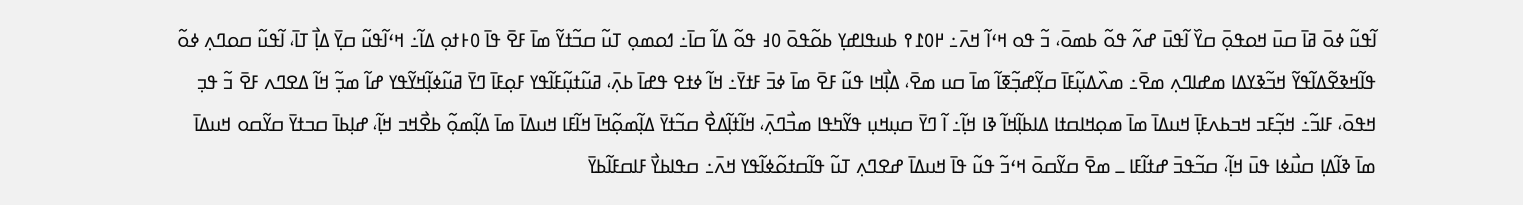ߊ߬ߟߎ߬ ߦߋ߫ ߥߊ߫ ߛߎ߫ ߞߋߟߋ߲߫ ߛߌ߰ ߊ߬ߟߎ߫ ߝߍ߬ ߟߋ߬ ߕߘߋ߫، ߏ߬ ߟߋ ߞߵߊ߬ ߞߍ߫߸ ߂߀߁߉ ߕߎߟߊߝߌ߲ ߕߋ߬ߟߋ߫ ߀߃ ߟߋ߬ ߡߊ߬ ߛߊ߫߸ ߗߋߘߋ߲ ߠߎ߬ ߛߏ߬ߙߌ߬ ߘߊ߫ ߓߐ߫ ߟߊ߫ ߀߅ߙߋ߲ ߡߊ߬߸ ߞߵߊ߬ߟߎ߬ ߛߌ߲߫ ߡߊ߲߯ ߠߊ߫، ߊ߬ߟߎ߬ ߛߋߣߍ߲ ߦߋ߬ ߟߊ߬ߞߢߐ߬ߡߊ߬ߟߌ߬ ߞߏ߬ߢߌߡߊ ߘߝߊߣߍ߲ ߘߐ߫߸ ߘߍ߰ߡߎ߲߬ߓߊ߫ ߛߌ߲߬ߝߏ߲߬ߧߊ߬ ߘߊ߫ ߛߎ ߘߐ߫، ߡߊ߲߯ߞߊ ߟߎ߬ ߓߐ߫ ߘߊ߫ ߦߏ߫ ߓߙߌ߫߸ ߞߊ߬ ߦߙߐ ߟߝߊ߫ ߕߍ߲߫، ߥߎ߬ߙߎ߲߬ߓߊ߬ߟߌ ߓߋ߲ߓߊ߫ ߣߌ߫ ߥߎ߬ߦߊ߲߬ߞߌ߬ߟߌ ߝߊ߬ ߘߏ߲߬ ߞߊ߬ ߡߐߣߍ ߓߐ߫ ߏ߬ ߟߏ߲ ߞߟߋ߫، ߓߊߏ߬߸ ߞߏ߲߬ߓߏ ߞߏߕߍߓߊ߲߫ ߞߎߡߊ߫ ߘߊ߫ ߘߋ߲ߞߊߛߙߊ ߡߊߕߊ߲߬ߞߊ߬ ߢߊ ߞߊ߲߬߸ ߊ߬ ߣߌ߫ ߛߎ߲ߞߎ߲ ߟߌ߬ߤߟߊ ߘߏ߯ߣߍ߲߫، ߞߊ߬ߙߊ߲߬ߡߐ߯ ߛߏ߬ߙߌ߫ ߡߊ߲߬ߘߋ߲߬ߞߊ߫ ߞߊ߬ߓߊ ߞߎߡߊ߫ ߘߊ߫ ߡߊ߲߬ߘߋ߲߬ ߕߐ߯ߞߏ ߞߊ߲߬، ߝߊ߲ߕߊ߫ ߛߏߙߌ߫ ߛߌ߬ߛߋ ߞߎߡߊ߫ ߘߊ߫ ߢߊ߬ߡߊ߲ ߛߎ߯ߦߊ ߟߎ߫ ߞߊ߲߬، ߛߏ߬ߟߏ߫ ߝߙߊ߬ߓߊ ߺ ߘߐ߫ ߛߌ߬ߛߋ߫ ߞߵߏ߬ ߟߎ߬ ߟߊ߫ ߞߎߡߊ߫ ߝߐߣߍ߲ ߠߎ߬ ߟߊ߬ߛߙߋ߬ߦߊ߬ߟߌ ߞߍ߫߸ ߛߟߊߕߌ߯ ߓߊߛߓߊ߬ߕߌ߫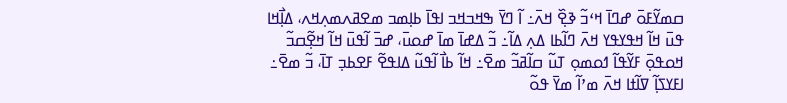ߛߘߌ߬ߓߋ߫ ߝߣߊ߫ ߞߵߏ߬ ߢߐ߲߰ ߞߍ߫߸ ߊ߬ ߣߌ߫ ߒߞߏߞߏ ߊߟߊ߫ ߕߊ߲ߘߏ ߘߐߥߍߘߍ߲ߞߍ، ߡߊ߲߯ߞߊ ߟߎ߫ ߞߊ߬ ߞߟߌߟߌ ߞߍ߫ ߣߊ߬ߕߊ ߡߍ߲ ߡߊ߬߸ ߏ߬ ߡߝߊ߫ ߘߊ߫ ߝߋߎ߫، ߝߏ߫ ߊ߬ߟߎ߫ ߞߊ߬ ߞߐ߲߬ߛߏ߬ ߞߋߟߋ߲߫ ߓߌ߬ߟߊ߬ ߗߋߘߋ߲ ߠߎ߬ ߛߊ߬ߥߏ߬ ߘߐ߫߸ ߞߊ߬ ߕߊ߯ ߊ߬ߟߎ߬ ߡߊߟߐ߬ ߓߐߕߏ߲ ߠߊ߫، ߏ߬ ߘߐ߫߸ ߊߓߌߖߊ߲߬ ߜߊ߬ߙߊ ߞߍ߫ ߘߴߊ߬ ߘߌ߫ ߟߋ߬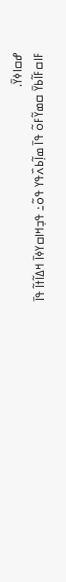ߝߛߊߦߌ߫.
ߓߊߛߓߊ߬ߕߌ߫ ߛߘߌ߬ߓߋ߬ ߟߊ߫ ߘߊ߲߬ߕߍ߰ߟߌ ߟߋ߬߸ ߟߏ߲ߞߊߛߌߦߊ߫ ߞߡߊ߬ߙߊ߬ ߟߊ߫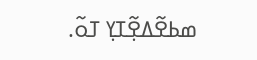ߘߕߐ߬ߡߐ߲߬ߠߌ߲ ߠߋ߬.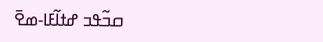ߛߏ߬ߟߏ ߝߙߊ߬ߓߊ-ߘߐ߫